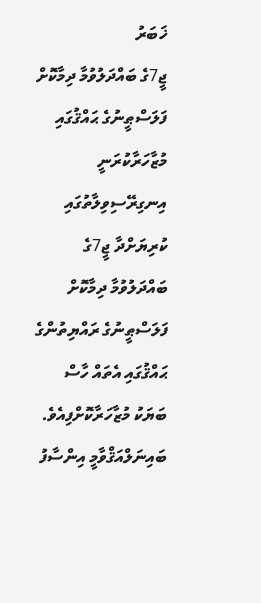ޚަބަރު
ޖީ7ގެ ބައްދަލުވުމާ ދިމާކޮށް ފަލަސްޠީނުގެ ޙައްޤުގައި މުޒާހަރާކުރަނީ
އިނގިރޭސިވިލާތުގައި ކުރިޔަށްދާ ޖީ7ގެ ބައްދަލުވުމާ ދިމާކޮށް ފަލަސްޠީނުގެ ރައްޔިތުންގެ ޙައްޤުގައި އެތައް ހާސް ބަޔަކު މުޒާހަރާކޮށްފިއެވެ.
ބައިނަލްއަޤްވާމީ އިންސާފު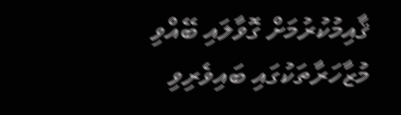ޤާއިމުކުރުމަށް ގޮވާލައި ބޭއްވި މުޒާހަރާތަކުގައި ބައިވެރިވި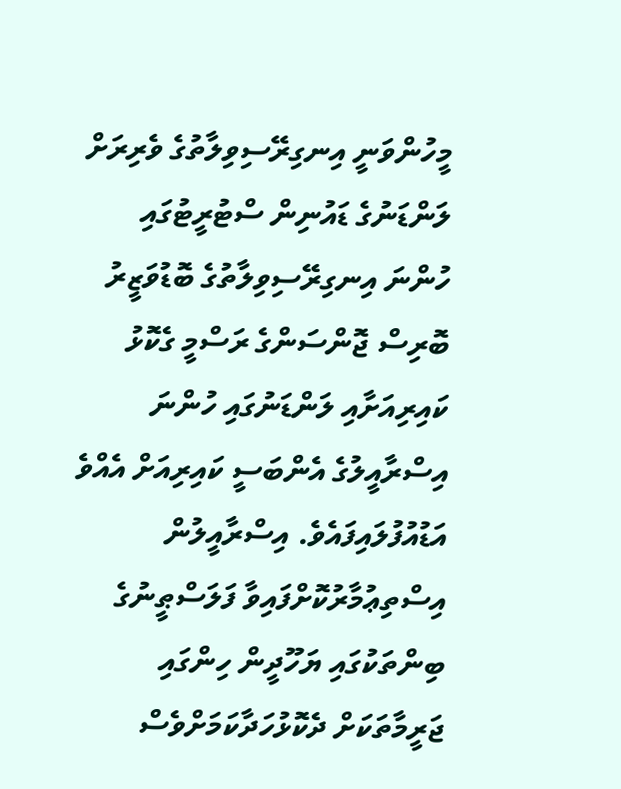މީހުންވަނީ އިނގިރޭސިވިލާތުގެ ވެރިރަށް ލަންޑަނުގެ ޑައުނިން ސްޓުރީޓުގައި ހުންނަ އިނގިރޭސިވިލާތުގެ ބޮޑުވަޒީރު ބޮރިސް ޖޮންސަންގެ ރަސްމީ ގެކޮޅު ކައިރިއަށާއި ލަންޑަނުގައި ހުންނަ އިސްރާއީލުގެ އެންބަސީ ކައިރިއަށް އެއްވެ އަޑުއުފުލައިފައެވެ. އިސްރާއީލުން އިސްތިޢުމާރުކޮށްފައިވާ ފަލަސްޠީނުގެ ބިންތަކުގައި ޔަހޫދީން ހިންގައި ޖަރީމާތަކަށް ދެކޮޅުހަދާކަމަށްވެސް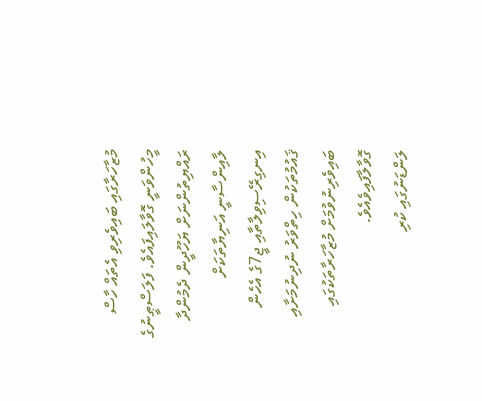މުޒާހަރާގައި ބައިވެރިވި އެތައް ހާސް މީހުންވަނީ ގޮވާލައިފައެވެ. ފަލަސްޠީނުގެ ރައްޔިތުންނަށް ޔަހޫދީން ދެމުންދާ ލާއިންސާނީ އަނިޔާތަކަށް އިނގިރޭސިވިލާތާއި ޖީ7ގެ އެހެން ޤައުމުތަކުން ހިތްވަރު ނުދިނުމަށާއި ބައިވެރިނުވުމަށް މުޒާހަރާތަކުގައި ގޮވާލާފައިވެއެވެ.
ލަންޑަނުގައި ކުރި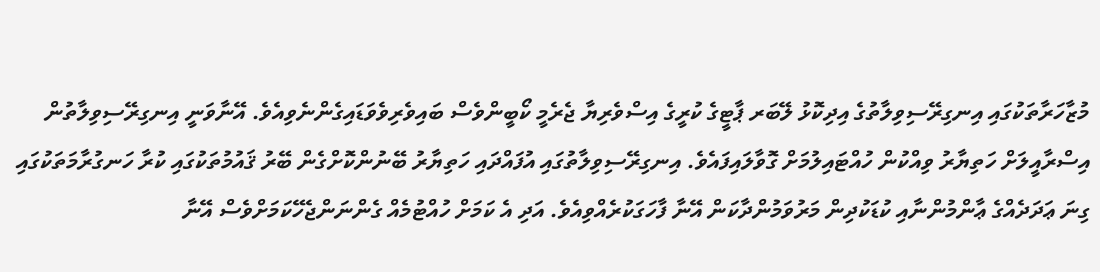މުޒާހަރާތަކުގައި އިނގިރޭސިވިލާތުގެ އިދިކޮޅު ލޭބަރ ޕާޓީގެ ކުރީގެ އިސްވެރިޔާ ޖެރެމީ ކޯބީންވެސް ބައިވެރިވެވަޑައިގެންނެވިއެވެ. އޭނާވަނީ އިނގިރޭސިވިލާތުން އިސްރާއީލަށް ހަތިޔާރު ވިއްކުން ހުއްޓައިލުމަށް ގޮވާލައިފައެވެ. އިނގިރޭސިވިލާތުގައި އުފައްދައި ހަތިޔާރު ބޭނުންކޮށްގެން ބޭރު ޤައުމުތަކުގައި ކުރާ ހަނގުރާމަތަކުގައި ގިނަ ޢަދަދެއްގެ ޢާންމުންނާއި ކުޑަކުދިން މަރުވަމުންދާކަން އޭނާ ފާހަގަކުރެއްވިއެވެ. އަދި އެ ކަމަށް ހުއްޓުމެއް ގެންނަންޖެހޭކަމަށްވެސް އޭނާ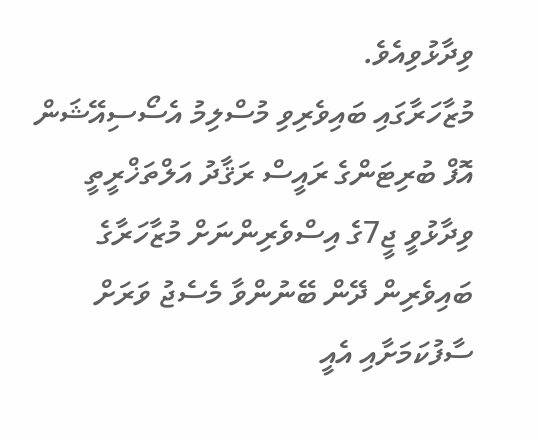ވިދާޅުވިއެވެ.
މުޒާހަރާގައި ބައިވެރިވި މުސްލިމު އެސޯސިއޭޝަން އޮފް ބުރިޓަންގެ ރައީސް ރަޤާދު އަލްތަޚްރީތީ ވިދާޅުވީ ޖީ7ގެ އިސްވެރިންނަށް މުޒާހަރާގެ ބައިވެރިން ދޭން ބޭނުންވާ މެސެޖު ވަރަށް ސާފުކަމަށާއި އެއީ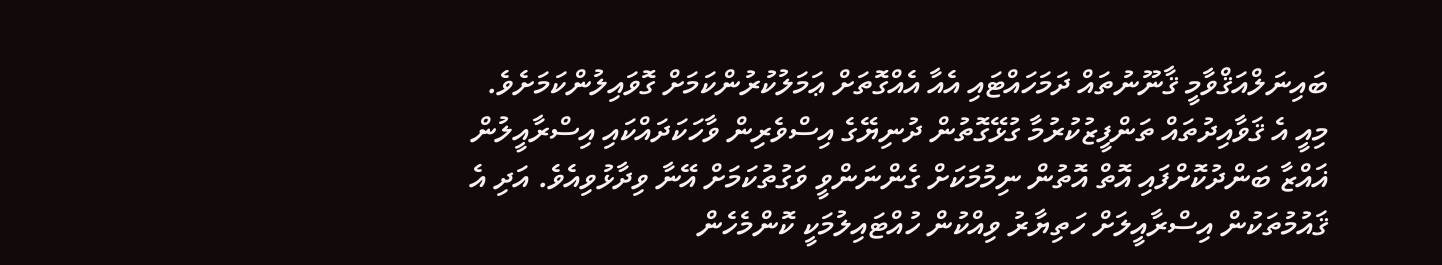ބައިނަލްއަޤްވާމީ ޤާނޫނުތައް ދަމަހައްޓައި އެއާ އެއްގޮތަށް ޢަމަލުކުރުންކަމަށް ގޮވައިލުންކަމަށެވެ. މިއީ އެ ޤަވާއިދުތައް ތަންފީޒުކުރުމާ ގުޅޭގޮތުން ދުނިޔޭގެ އިސްވެރިން ވާހަކަދައްކައި އިސްރާއީލުން ޣައްޒާ ބަންދުކޮށްފައި އޮތް އޮތުން ނިމުމަކަށް ގެންނަންވީ ވަގުތުކަމަށް އޭނާ ވިދާޅުވިއެވެ. އަދި އެ ޤައުމުތަކުން އިސްރާއީލަށް ހަތިޔާރު ވިއްކުން ހުއްޓައިލުމަކީ ކޮންމެހެން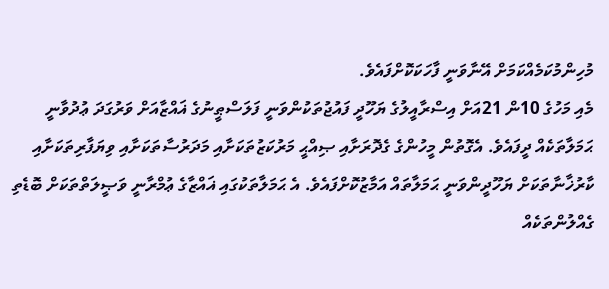މުހިންމުކަމެއްކަމަށް އޭނާވަނީ ފާހަކަކޮށްފައެވެ.
މެއި މަހުގެ 10ން 21އަށް އިސްރާއީލުގެ ޔަހޫދީ ފައުޖުތަކުންވަނީ ފަލަސްޠީނުގެ ޣައްޒާއަށް ވަރުގަދަ ޢުދުވާނީ ޙަމަލާތަކެއް ދީފައެވެ. އެގޮތުން މީހުންގެ ގެދޮރަށާއި ޞިއްޙީ މަރުކަޒުތަކަށާއި މަދަރުސާތަކަށާއި ވިޔަފާރިތަކަށާއި ކާރުޚާނާތަކަށް ޔަހޫދީންވަނީ ޙަމަލާތައް އަމާޒުކޮށްފައެވެ. އެ ޙަމަލާތަކުގައި ޣައްޒާގެ ޢުމްރާނީ ވަޞީލަތްތަކަށް ބޮޑެތި ގެއްލުންތަކެއް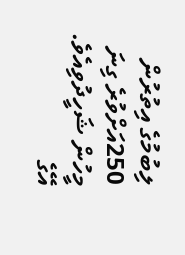ލިބުމުގެ އިތުރުން 250އަށްވުރެ ގިނަ މީހުން ޝަހީދުވިއެވެ. އޭގެ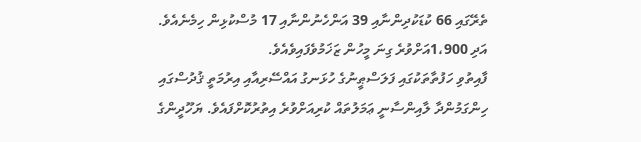ތެރޭގައި 66 ކުޑަކުދިންނާއި 39 އަންހެނުންނާއި 17 މުސްކުޅިން ހިމެނެއެވެ. އަދި 1،900އަށްވުރެ ގިނަ މީހުން ޒަޚަމުވެފައިވެއެވެ.
ފާއިތުވި ހަފުތާތަކުގައި ފަލަސްޠީނުގެ ހުޅަނގު އައްސޭރިއާއި އިރުމަތީ ޤުދުސްގައި ހިންގަމުންދާ ލާއިންސާނީ ޢަމަލުތައް ކުރިއަށްވުރެ އިތުރުކޮށްފައެވެ. ޔަހޫދީންގެ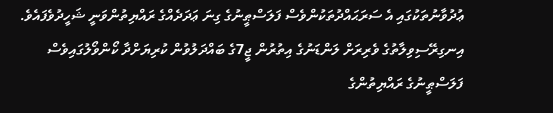ޢުދުވާނުތަކުގައި އެ ސަރަޙައްދުތަކުންވެސް ފަލަސްޠީނުގެ ގިނަ ޢަދަދެއްގެ ރައްޔިތުންވަނީ ޝަހީދުވެފައެވެ.
އިނގިރޭސިވިލާތުގެ ވެރިރަށް ލަންޑަނުގެ އިތުރުން ޖީ7ގެ ބައްދަލުވުން ކުރިޔަށްދާ ކޯންވޯލުގައިވެސް ފަލަސްޠީނުގެ ރައްޔިތުންގެ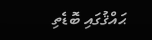ޙައްޤުގައި ބޮޑެތި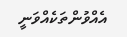އެއްވުންތަކެއްވަނީ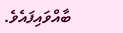ބާއްވައިފައެވެ.